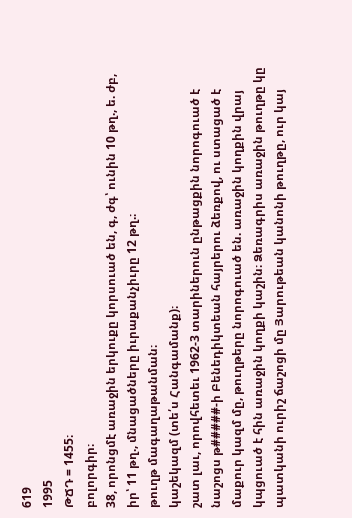619
1995
ԹՃԴ = 1455։
բոլորգիր։
38, որոնցմէ առաջին երկուքը կորսուած են, գ, ժգ՝ ունին 10 թղ., ե. ժբ, իր՝ 11 թղ., մնացածները իւրաքանչիւրը 12 թղ.։
թուղթ մագաղաթանման։
կաշեկազմ (տե՛ս Հանգամանք)։
շատ լաւ, որովհետեւ 1962-3 տարիներուն ընթացքին նորոգուած է նաշոցս թ#####-ի Բենեդիկտեան հայրերու ձեռքով, ու ստացած է մաքուր կազմ մը, թուղթերը նորոգուած են. առաջին կողքին վրայ կպցուած է հին առաջին կողքի կաշին։ Ձեռագրիս առաջին թուղթը կը պատկանի ուրիշ ճաշոցի մը Յարութեան կանոնի թուղթը, ուր կայ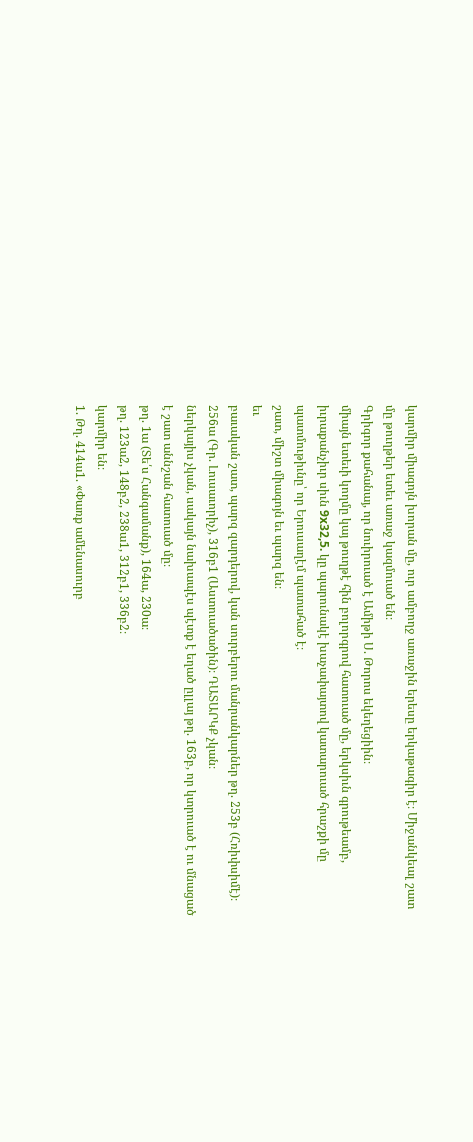կարմիր միագոյն խորան մը, ուր ամբողջ առաջին երեսը երկաթագիր է։ Միջանկեալ շատ մը թուղթեր ետեւ առաջ կազմուած են։
Գրիգոր քահանայ, որ նուիրուած է Ամիթի Ս. Թորոս եկեղեցիին։
միայն ետեւի կողմը կայ թուղթէ հին բոլորգրով հատուած մը, երկսիւն գրութեամբ, իւրաքանչիւր սիւն 9x32,5. կը պարունակէ խաչափայտով կատարուած հրաշքի մը պատմութիւնը՝ որ Երուսաղէմ պատահած է։
շատ, միշտ միագոյն եւ պարզ են։
եւ
բաւական շատ, պարզ զարդերով, կան սուրբերու մանրանկարներ թղ. 253բ (Հռիփսիմէ)։ 256ա (Գր. Լուսաւորիչ), 316բ1 (Աստուածածին)։ ԴԱՏԱՐԿՔ չկան։
ներկայիս չկան, սակայն նախապէս պէտք է եղած ըլլայ թղ. 163բ, որ կտրուած է ու մնացած է շատ աննշան հատուած մը։
թղ. 1ա (Տե՛ս Հանգամանք), 164ա, 230ա։
թղ. 123ա2, 148բ2, 238ա1, 312բ1, 336բ2։
կարմիր են։
1. Թղ. 414ա1. «Փառք ամենասուրբ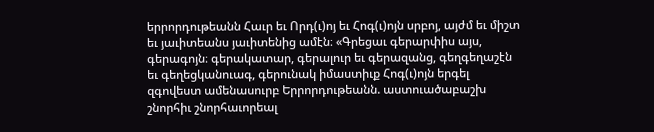երրորդութեանն Հաւր եւ Որդ(ւ)ոյ եւ Հոգ(ւ)ոյն սրբոյ, այժմ եւ միշտ եւ յաւիտեանս յաւիտենից ամէն։ «Գրեցաւ գերարփիս այս, գերագոյն։ գերակատար, գերալուր եւ գերազանց, գեղգեղաշէն եւ գեղեցկանուագ, գերունակ իմաստիւք Հոգ(ւ)ոյն երգել զգովեստ ամենասուրբ Երրորդութեանն. աստուածաբաշխ շնորհիւ շնորհաւորեալ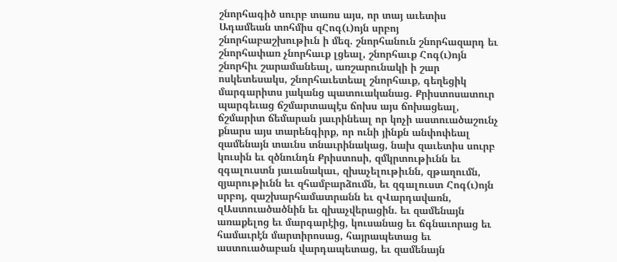շնորհագիծ սուրբ տառս այս, որ տայ աւետիս Ադամեան տոհմիս զՀոգ(ւ)ոյն սրբոյ շնորհաբաշխութիւն ի մեզ. շնորհանուն շնորհազարդ եւ շնորհափառ չնորհաւք լցեալ, շնորհաւք Հոգ(ւ)ոյն շնորհիւ շարամանեալ, առշարունակի ի շար ոսկետեսակս, շնորհաւետեալ շնորհաւք, գեղեցիկ մարգարիտս յականց պատուականաց. Քրիստոսատուր պարգեւաց ճշմարտապէս ճոխս այս ճոխացեալ, ճշմարիտ ճեմարան յաւրինեալ որ կոչի աստուածաշունչ քնարս այս տարենգիրք, որ ունի յինքն անփոփեալ զամենայն տաւնս տնաւրինակաց, նախ զաւետիս սուրբ կուսին եւ զծնունդն Քրիստոսի, զմկրտութիւնն եւ զգալուստն յաւանակաւ, զխաչելութիւնն, զթաղումն, զյարութիւնն եւ զհամբարձումն, եւ զգալուստ Հոգ(ւ)ոյն սրբոյ, զաշխարհամատրանն եւ զՎարդավառն, զԱստուածածնին եւ զխաչվերացին. եւ զամենայն առաքելոց եւ մարգարէից, կուսանաց եւ ճգնաւորաց եւ համաւրէն մարտիրոսաց, հայրապետաց եւ աստուածաբան վարդապետաց, եւ զամենայն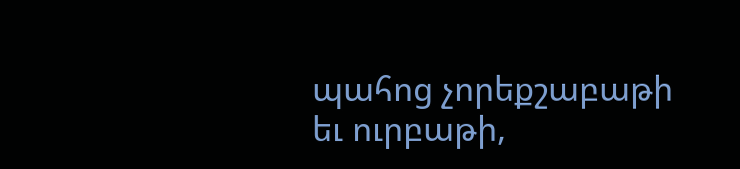պահոց չորեքշաբաթի եւ ուրբաթի,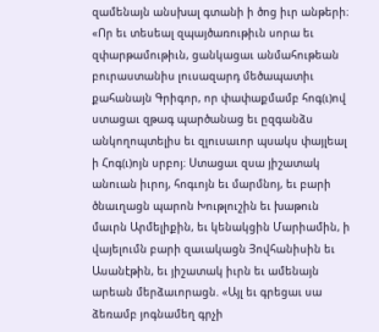զամենայն անսխալ գտանի ի ծոց իւր անթերի։ «Որ եւ տեսեալ զպայծառութիւն սորա եւ զփարթամութիւն, ցանկացաւ անմահութեան բուրաստանիս լուսազարդ մեծապատիւ քահանայն Գրիգոր, որ փափաքմամբ հոգ(ւ)ով ստացաւ զթագ պարծանաց եւ ըզգանձս անկողոպտելիս եւ զլուսաւոր պսակս փայլեալ ի Հոգ(ւ)ոյն սրբոյ։ Ստացաւ զսա յիշատակ անուան իւրոյ, հոգւոյն եւ մարմնոյ, եւ բարի ծնաւղացն պարոն Խութլուշին եւ խաթուն մաւրն Արմելիքին, եւ կենակցին Մարիամին, ի վայելումն բարի զաւակացն Յովհանիսին եւ Ասանէթին, եւ յիշատակ իւրն եւ ամենայն արեան մերձաւորացն. «Այլ եւ գրեցաւ սա ձեռամբ յոգնամեղ գրչի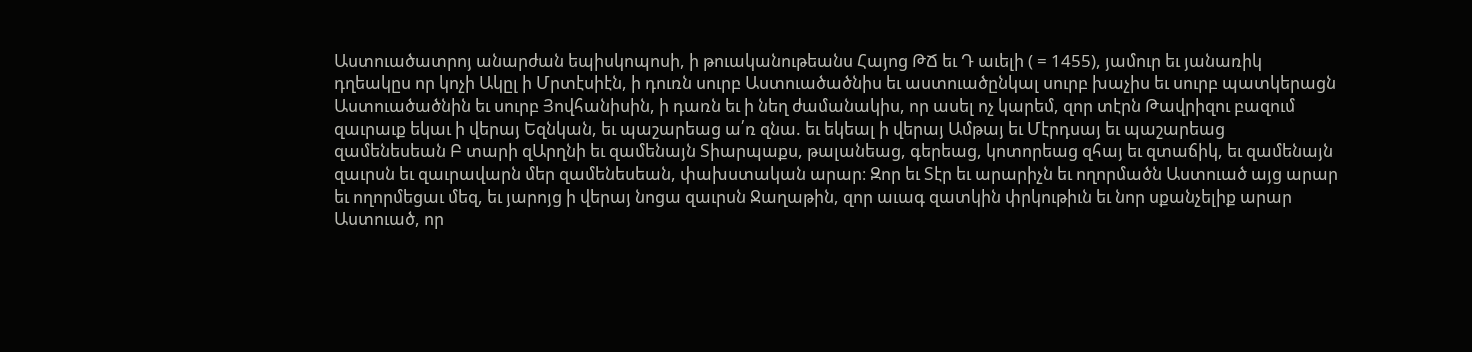Աստուածատրոյ անարժան եպիսկոպոսի, ի թուականութեանս Հայոց ԹՃ եւ Դ աւելի ( = 1455), յամուր եւ յանառիկ դղեակըս որ կոչի Ակըլ ի Մրտէսիէն, ի դուռն սուրբ Աստուածածնիս եւ աստուածընկալ սուրբ խաչիս եւ սուրբ պատկերացն Աստուածածնին եւ սուրբ Յովհանիսին, ի դառն եւ ի նեղ ժամանակիս, որ ասել ոչ կարեմ, զոր տէրն Թավրիզու բազում զաւրաւք եկաւ ի վերայ Եզնկան, եւ պաշարեաց ա՛ռ զնա. եւ եկեալ ի վերայ Ամթայ եւ Մէրդսայ եւ պաշարեաց զամենեսեան Բ տարի զԱրղնի եւ զամենայն Տիարպաքս, թալանեաց, գերեաց, կոտորեաց զհայ եւ զտաճիկ, եւ զամենայն զաւրսն եւ զաւրավարն մեր զամենեսեան, փախստական արար։ Զոր եւ Տէր եւ արարիչն եւ ողորմածն Աստուած այց արար եւ ողորմեցաւ մեզ, եւ յարոյց ի վերայ նոցա զաւրսն Ջաղաթին, զոր աւագ զատկին փրկութիւն եւ նոր սքանչելիք արար Աստուած, որ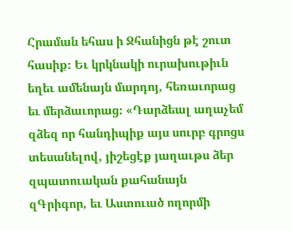Հրաման եհաս ի Ջհանիցն թէ շուտ հասիք։ Եւ կրկնակի ուրախութիւն եղեւ ամենայն մարդոյ, հեռաւորաց եւ մերձաւորաց։ «Դարձեալ աղաչեմ զձեզ որ հանդիպիք այս սուրբ գրոցս տեսանելով, յիշեցէք յաղաւթս ձեր զպատուական քահանայն զԳրիգոր, եւ Աստուած ողորմի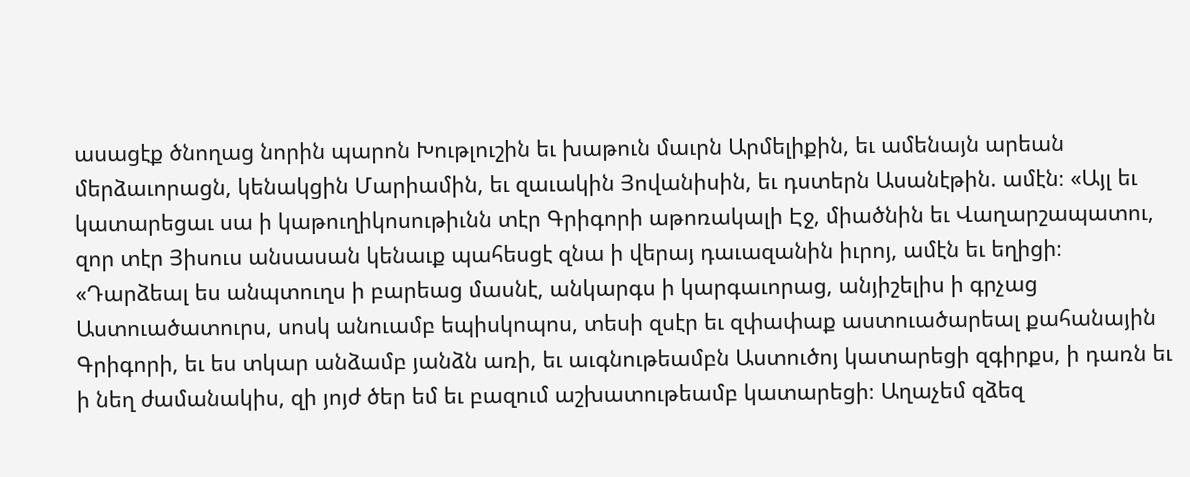ասացէք ծնողաց նորին պարոն Խութլուշին եւ խաթուն մաւրն Արմելիքին, եւ ամենայն արեան մերձաւորացն, կենակցին Մարիամին, եւ զաւակին Յովանիսին, եւ դստերն Ասանէթին. ամէն։ «Այլ եւ կատարեցաւ սա ի կաթուղիկոսութիւնն տէր Գրիգորի աթոռակալի Էջ, միածնին եւ Վաղարշապատու, զոր տէր Յիսուս անսասան կենաւք պահեսցէ զնա ի վերայ դաւազանին իւրոյ, ամէն եւ եղիցի։ «Դարձեալ ես անպտուղս ի բարեաց մասնէ, անկարգս ի կարգաւորաց, անյիշելիս ի գրչաց Աստուածատուրս, սոսկ անուամբ եպիսկոպոս, տեսի զսէր եւ զփափաք աստուածարեալ քահանային Գրիգորի, եւ ես տկար անձամբ յանձն առի, եւ աւգնութեամբն Աստուծոյ կատարեցի զգիրքս, ի դառն եւ ի նեղ ժամանակիս, զի յոյժ ծեր եմ եւ բազում աշխատութեամբ կատարեցի։ Աղաչեմ զձեզ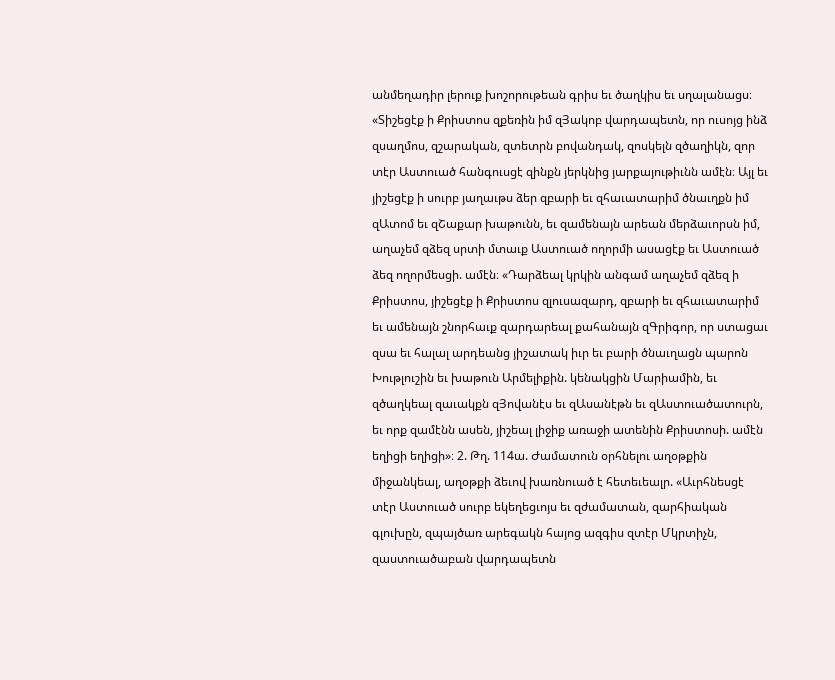անմեղադիր լերուք խոշորութեան գրիս եւ ծաղկիս եւ սղալանացս։ «Տիշեցէք ի Քրիստոս զքեռին իմ զՅակոբ վարդապետն, որ ուսոյց ինձ զսաղմոս, զշարական, զտետրն բովանդակ, զոսկելն զծաղիկն, զոր տէր Աստուած հանգուսցէ զինքն յերկնից յարքայութիւնն ամէն։ Այլ եւ յիշեցէք ի սուրբ յաղաւթս ձեր զբարի եւ զհաւատարիմ ծնաւղքն իմ զԱտոմ եւ զՇաքար խաթունն, եւ զամենայն արեան մերձաւորսն իմ, աղաչեմ զձեզ սրտի մտաւք Աստուած ողորմի ասացէք եւ Աստուած ձեզ ողորմեսցի. ամէն։ «Դարձեալ կրկին անգամ աղաչեմ զձեզ ի Քրիստոս, յիշեցէք ի Քրիստոս զլուսազարդ, զբարի եւ զհաւատարիմ եւ ամենայն շնորհաւք զարդարեալ քահանայն զԳրիգոր, որ ստացաւ զսա եւ հալալ արդեանց յիշատակ իւր եւ բարի ծնաւղացն պարոն Խութլուշին եւ խաթուն Արմելիքին. կենակցին Մարիամին, եւ զծաղկեալ զաւակքն զՅովանէս եւ զԱսանէթն եւ զԱստուածատուրն, եւ որք զամէնն ասեն, յիշեալ լիջիք առաջի ատենին Քրիստոսի. ամէն եղիցի եղիցի»։ 2. Թղ. 114ա. Ժամատուն օրհնելու աղօթքին միջանկեալ, աղօթքի ձեւով խառնուած է հետեւեալր. «Աւրհնեսցէ տէր Աստուած սուրբ եկեղեցւոյս եւ զժամատան, զարհիական գլուխըն, զպայծառ արեգակն հայոց ազգիս զտէր Մկրտիչն, զաստուածաբան վարդապետն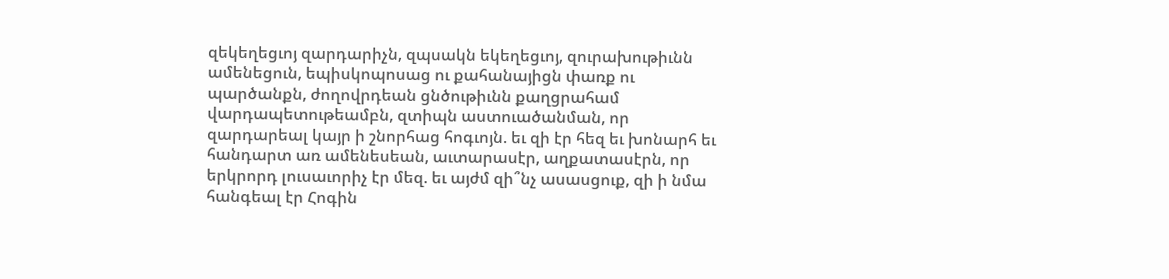զեկեղեցւոյ զարդարիչն, զպսակն եկեղեցւոյ, զուրախութիւնն ամենեցուն, եպիսկոպոսաց ու քահանայիցն փառք ու պարծանքն, ժողովրդեան ցնծութիւնն քաղցրահամ վարդապետութեամբն, զտիպն աստուածանման, որ զարդարեալ կայր ի շնորհաց հոգւոյն. եւ զի էր հեզ եւ խոնարհ եւ հանդարտ առ ամենեսեան, աւտարասէր, աղքատասէրն, որ երկրորդ լուսաւորիչ էր մեզ. եւ այժմ զի՞նչ ասասցուք, զի ի նմա հանգեալ էր Հոգին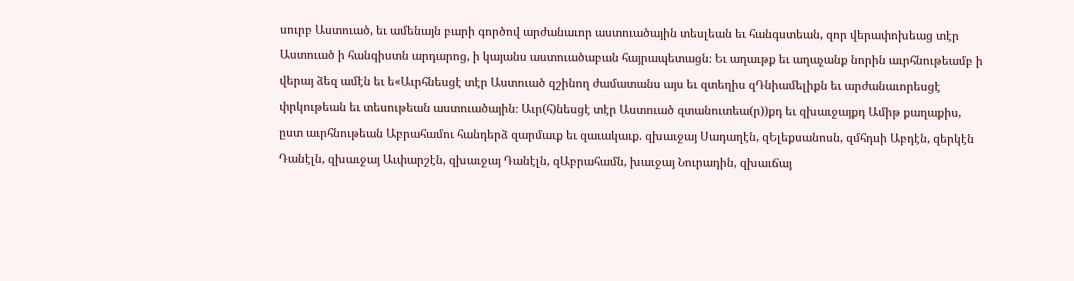սուրբ Աստուած, եւ ամենայն բարի գործով արժանաւոր աստուածային տեսլեան եւ հանգստեան, զոր վերափոխեաց տէր Աստուած ի հանգիստն արդարոց, ի կայանս աստուածաբան հայրապետացն։ Եւ աղաւթք եւ աղաչանք նորին աւրհնութեամբ ի վերայ ձեզ ամէն եւ ե«Աւրհնեսցէ տէր Աստուած զշինող ժամատանս այս եւ զտեղիս զԴնիամելիքն եւ արժանաւորեսցէ փրկութեան եւ տեսութեան աստուածային։ Աւր(հ)նեսցէ տէր Աստուած զտանուտեա(ր))քդ եւ զխաւջայքդ Ամիթ քաղաքիս, ըստ աւրհնութեան Աբրահամու հանդերձ զարմաւք եւ զաւակաւք. զխաւջայ Սադաղէն, զԵլեքսանոսն, զմհդսի Աբդէն, զերկէն Դանէլն, զխաւջայ Աւփարշէն, զխաւջայ Դանէլն, զԱբրահամն, խաւջայ Նուրադին, զխաւճայ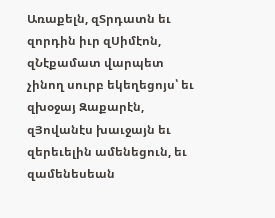Առաքելն, զՏրդատն եւ զորդին իւր զՍիմէոն, զՆէքամատ վարպետ չինող սուրբ եկեղեցոյս՝ եւ զխօջայ Զաքարէն, զՅովանէս խաւջայն եւ զերեւելին ամենեցուն, եւ զամենեսեան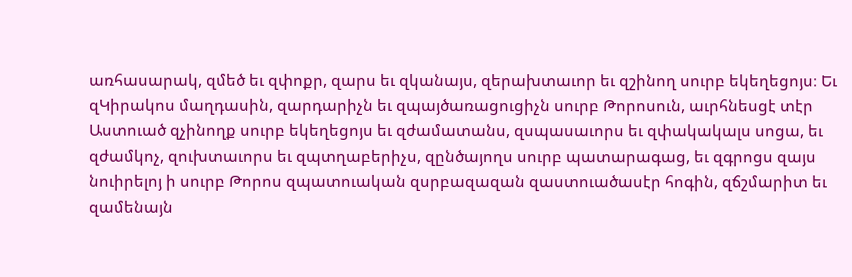առհասարակ, զմեծ եւ զփոքր, զարս եւ զկանայս, զերախտաւոր եւ զշինող սուրբ եկեղեցոյս։ Եւ զԿիրակոս մաղդասին, զարդարիչն եւ զպայծառացուցիչն սուրբ Թորոսուն, աւրհնեսցէ տէր Աստուած զչինողք սուրբ եկեղեցոյս եւ զժամատանս, զսպասաւորս եւ զփակակալս սոցա, եւ զժամկոչ, զուխտաւորս եւ զպտղաբերիչս, զընծայողս սուրբ պատարագաց, եւ զգրոցս զայս նուիրելոյ ի սուրբ Թորոս զպատուական զսրբազազան զաստուածասէր հոգին, զճշմարիտ եւ զամենայն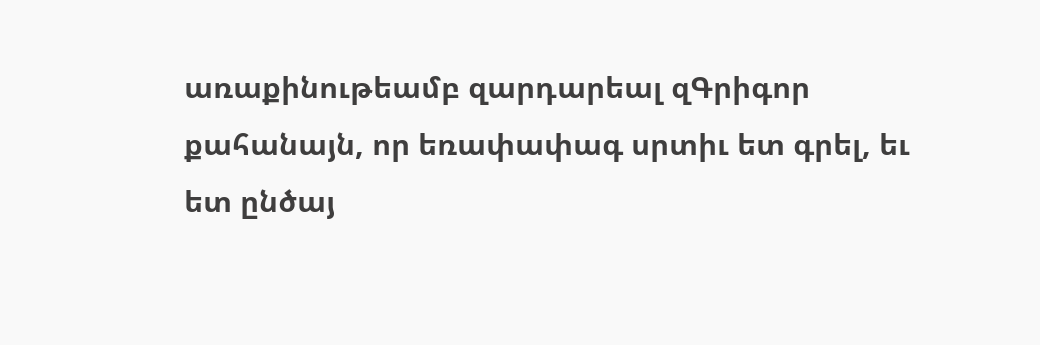առաքինութեամբ զարդարեալ զԳրիգոր քահանայն, որ եռափափագ սրտիւ ետ գրել, եւ ետ ընծայ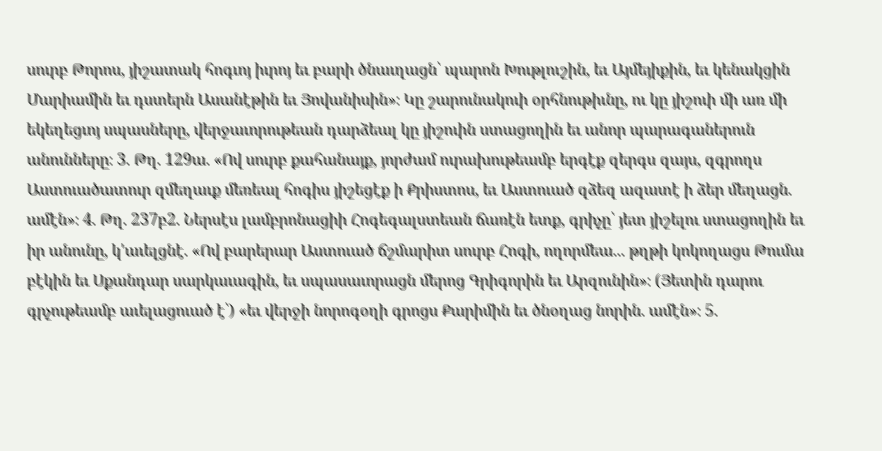սուրբ Թորոս, յիշատակ հոգւոյ իւրոյ եւ բարի ծնաւղացն՝ պարոն Խութլուշին, եւ Այմեյիքին, եւ կենակցին Մարիամին եւ դստերն Ասանէթին եւ Յովանիսին»։ Կը շարունակուի օրհնութիւնը, ու կը յիշուի մի առ մի եկեղեցւոյ սպասները, վերջաւորութեան դարձեալ կը յիշուին ստացողին եւ անոր պարագաներուն անունները։ 3. Թղ. 129ա. «Ով սուրբ քահանայք, յորժամ ուրախութեամբ երգէք զերգս զայս, զգրողս Աստուածատուր զմեղաւք մեռեալ հոգիս յիշեցէք ի Քրիստոս, եւ Աստուած զձեզ ազատէ ի ձեր մեղացն. ամէն»։ 4. Թղ. 237բ2. Ներսէս լամբրոնացիի Հոգեգալստեան ճառէն ետք, գրիչը՝ յետ յիշելու ստացողին եւ իր անունը, կ'աւելցնէ. «Ով բարերար Աստուած ճշմարիտ սուրբ Հոգի, ողորմեա... թղթի կոկողացս Թումա բէկին եւ Սքանդար սարկաւագին, եւ սպասաւորացն մերոց Գրիգորին եւ Արզունին»։ (Յետին դարու գրչութեամբ աւելացուած է՝) «եւ վերջի նորոգօղի գրոցս Քարիմին եւ ծնօղաց նորին. ամէն»։ 5.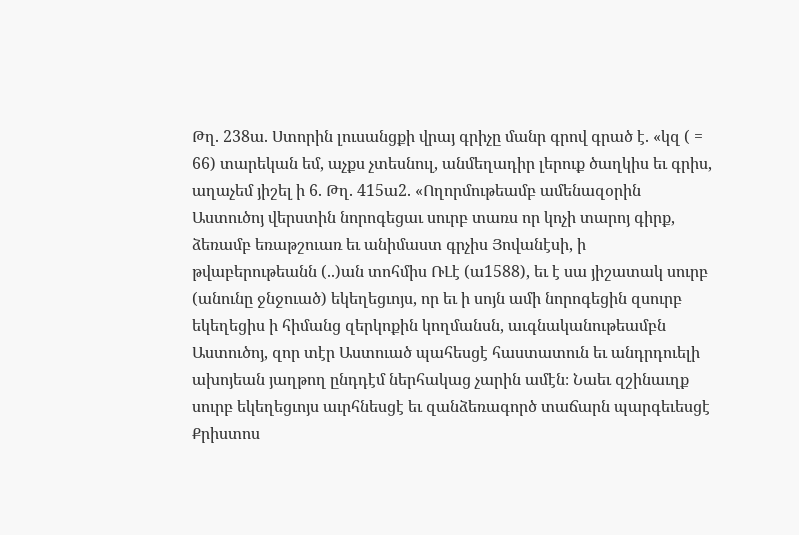Թղ. 238ա. Ստորին լուսանցքի վրայ գրիչը մանր գրով գրած է. «կզ ( = 66) տարեկան եմ, աչքս չտեսնուլ, անմեղադիր լերուք ծաղկիս եւ գրիս, աղաչեմ յիշել ի 6. Թղ. 415ա2. «Ողորմութեամբ ամենազօրին Աստուծոյ վերստին նորոգեցաւ սուրբ տառս որ կոչի տարոյ գիրք, ձեռամբ եռաթշուառ եւ անիմաստ գրչիս Յովանէսի, ի թվաբերութեանն (..)ան տոհմիս ՌԼէ (ա1588), եւ է սա յիշատակ սուրբ (անունը ջնջուած) եկեղեցւոյս, որ եւ ի սոյն ամի նորոգեցին զսուրբ եկեղեցիս ի հիմանց զերկոքին կողմանսն, աւգնականութեամբն Աստուծոյ, զոր տէր Աստուած պահեսցէ հաստատուն եւ անդրդուելի ախոյեան յաղթող ընդդէմ ներհակաց չարին ամէն։ Նաեւ զշինաւղք սուրբ եկեղեցւոյս աւրհնեսցէ եւ զանձեռագործ տաճարն պարգեւեսցէ Քրիստոս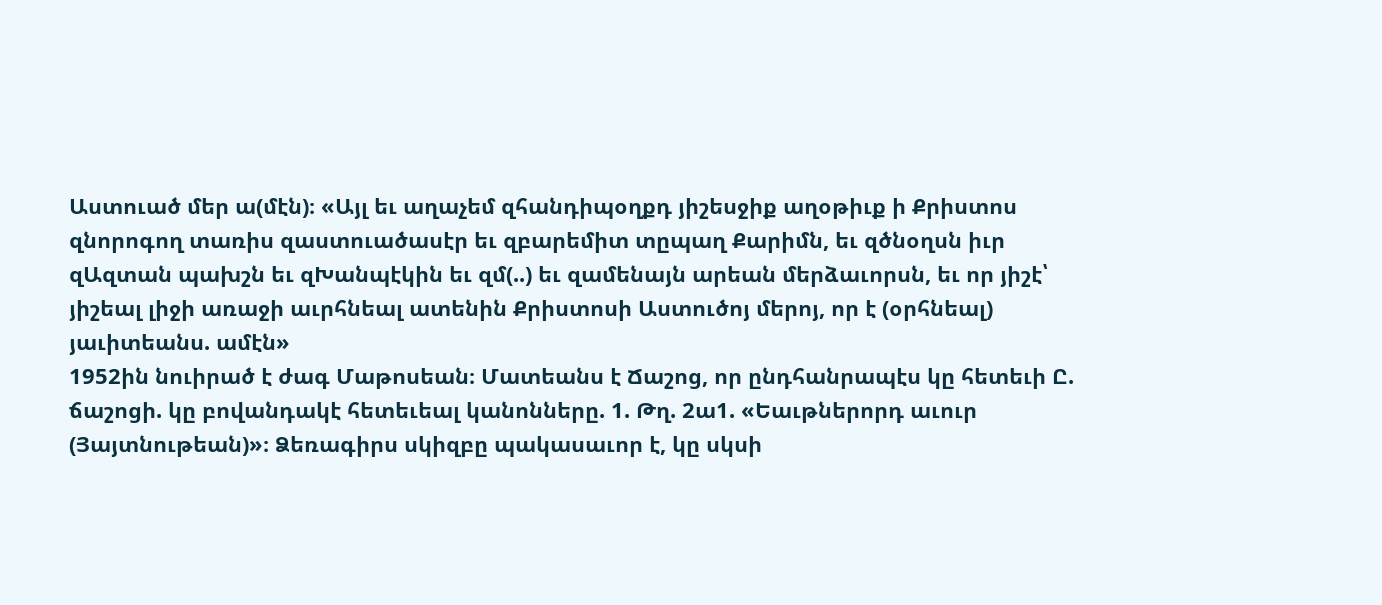Աստուած մեր ա(մէն)։ «Այլ եւ աղաչեմ զհանդիպօղքդ յիշեսջիք աղօթիւք ի Քրիստոս զնորոգող տառիս զաստուածասէր եւ զբարեմիտ տըպաղ Քարիմն, եւ զծնօղսն իւր զԱզտան պախշն եւ զԽանպէկին եւ զմ(..) եւ զամենայն արեան մերձաւորսն, եւ որ յիշէ՝ յիշեալ լիջի առաջի աւրհնեալ ատենին Քրիստոսի Աստուծոյ մերոյ, որ է (օրհնեալ) յաւիտեանս. ամէն»
1952ին նուիրած է ժագ Մաթոսեան։ Մատեանս է Ճաշոց, որ ընդհանրապէս կը հետեւի Ը. ճաշոցի. կը բովանդակէ հետեւեալ կանոնները. 1. Թղ. 2ա1. «Եաւթներորդ աւուր (Յայտնութեան)»։ Ձեռագիրս սկիզբը պակասաւոր է, կը սկսի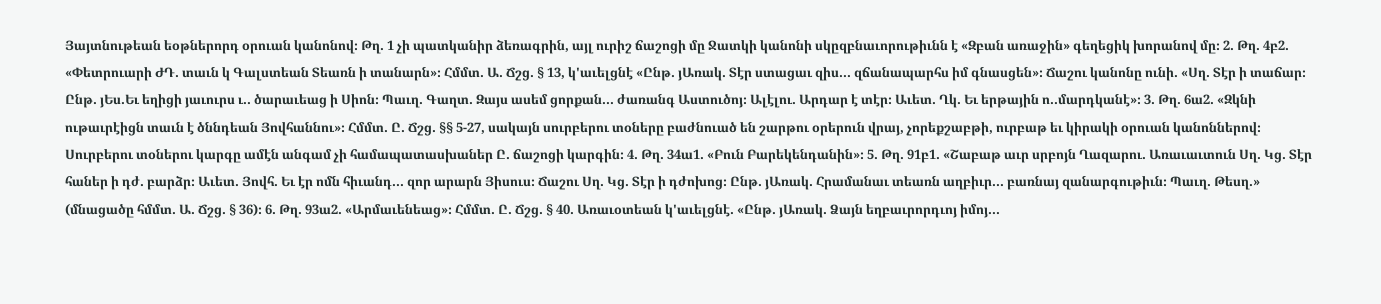Յայտնութեան եօթներորդ օրուան կանոնով։ Թղ. 1 չի պատկանիր ձեռագրին, այլ ուրիշ ճաշոցի մը Ջատկի կանոնի սկըզբնաւորութիւնն է «Զբան առաջին» գեղեցիկ խորանով մը։ 2. Թղ. 4բ2. «Փետրուարի ԺԴ. տաւն կ Գալստեան Տեառն ի տանարն»։ Հմմտ. Ա. Ճշց. § 13, կ'աւելցնէ «Ընթ. յԱռակ. Տէր ստացաւ զիս... զճանապարհս իմ գնասցեն»։ Ճաշու կանոնը ունի. «Սղ. Տէր ի տաճար։ Ընթ. յԵս.Եւ եղիցի յաւուրս ւ.. ծարաւեաց ի Սիոն։ Պաւղ. Գաղտ. Զայս ասեմ ցորքան... ժառանգ Աստուծոյ։ Ալէլու. Արդար է տէր։ Աւետ. Ղկ. Եւ երթային ո..մարդկանէ»։ 3. Թղ. 6ա2. «Զկնի ութաւրէիցն տաւն է ծննդեան Յովհաննու»։ Հմմտ. Ը. Ճշց. §§ 5-27, սակայն սուրբերու տօները բաժնուած են շարթու օրերուն վրայ, չորեքշաբթի, ուրբաթ եւ կիրակի օրուան կանոններով։ Սուրբերու տօներու կարգը ամէն անգամ չի համապատասխաներ Ը. ճաշոցի կարգին։ 4. Թղ. 34ա1. «Բուն Բարեկենդանին»։ 5. Թղ. 91բ1. «Շաբաթ աւր սրբոյն Ղազարու. Առաւաւտուն Սղ. Կց. Տէր հաներ ի դժ. բարձր։ Աւետ. Յովհ. Եւ էր ոմն հիւանդ... զոր արարն Յիսուս։ Ճաշու Սղ. Կց. Տէր ի դժոխոց։ Ընթ. յԱռակ. Հրամանաւ տեառն աղբիւր... բառնայ զանարգութիւն։ Պաւղ. Թեսղ.» (մնացածը հմմտ. Ա. Ճշց. § 36)։ 6. Թղ. 93ա2. «Արմաւենեաց»։ Հմմտ. Ը. Ճշց. § 40. Առաւօտեան կ'աւելցնէ. «Ընթ. յԱռակ. Ձայն եղբաւրորդւոյ իմոյ...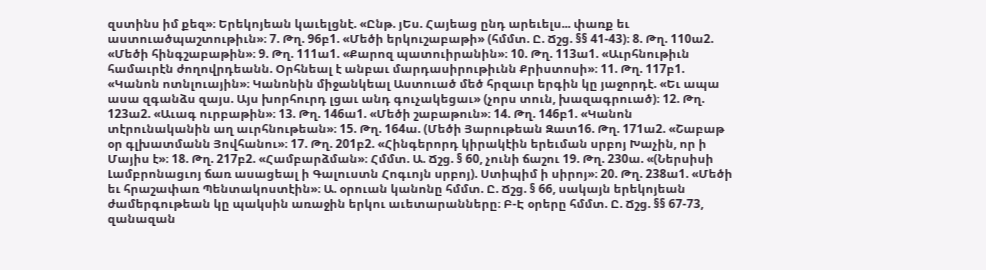զստինս իմ քեզ»։ Երեկոյեան կաւելցնէ. «Ընթ. յԵս. Հայեաց ընդ արեւելս... փառք եւ աստուածպաշտութիւն»։ 7. Թղ. 96բ1. «Մեծի երկուշաբաթի» (հմմտ. Ը. Ճշց. §§ 41-43)։ 8. Թղ. 110ա2. «Մեծի հինգշաբաթին»։ 9. Թղ. 111ա1. «Քարոզ պատուիրանին»։ 10. Թղ. 113ա1. «Աւրհնութիւն համաւրէն ժողովրդեանն. Օրհնեալ է անբաւ մարդասիրութիւնն Քրիստոսի»։ 11. Թղ. 117բ1. «Կանոն ոտնլուային»։ Կանոնին միջանկեալ Աստուած մեծ հրզաւր երգին կը յաջորդէ. «Եւ ապա ասա զգանձս զայս. Այս խորհուրդ լցաւ անդ գուչակեցաւ» (չորս տուն, խազագրուած)։ 12. Թղ. 123ա2. «Աւագ ուրբաթին»։ 13. Թղ. 146ա1. «Մեծի շաբաթուն»։ 14. Թղ. 146բ1. «Կանոն տէրունականին աղ աւրհնութեան»։ 15. Թղ. 164ա. (Մեծի Յարութեան Զատ16. Թղ. 171ա2. «Շաբաթ օր գլխատմանն Յովհանու»։ 17. Թղ. 201բ2. «Հինգերորդ կիրակէին երեւման սրբոյ Խաչին, որ ի Մայիս է»։ 18. Թղ. 217բ2. «Համբարձման»։ Հմմտ. Ա. Ճշց. § 60, չունի ճաշու 19. Թղ. 230ա. «(Ներսիսի Լամբրոնացւոյ ճառ ասացեալ ի Գալուստն Հոգւոյն սրբոյ). Ստիպիմ ի սիրոյ»։ 20. Թղ. 238ա1. «Մեծի եւ հրաշափառ Պենտակոստէին»։ Ա. օրուան կանոնը հմմտ. Ը. Ճշց. § 66, սակայն երեկոյեան ժամերգութեան կը պակսին առաջին երկու աւետարանները։ Բ-Է օրերը հմմտ. Ը. Ճշց. §§ 67-73, զանազան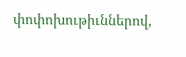փոփոխութիւններով,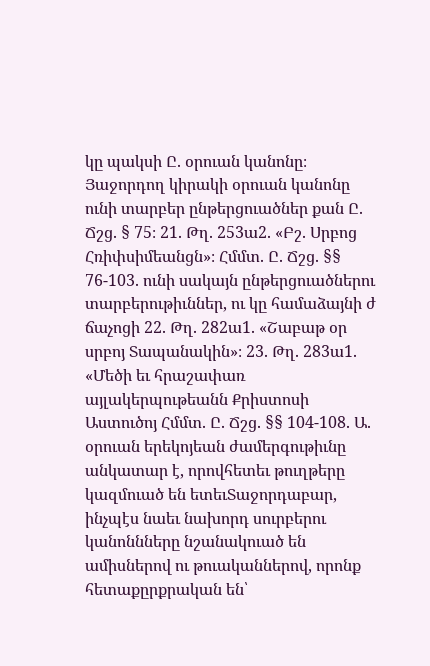կը պակսի Ը. օրուան կանոնը։ Յաջորդող կիրակի օրուան կանոնը ունի տարբեր ընթերցուածներ քան Ը. Ճշց. § 75։ 21. Թղ. 253ա2. «Բշ. Սրբոց Հռիփսիմեանցն»։ Հմմտ. Ը. Ճշց. §§ 76-103. ունի սակայն ընթերցուածներու տարբերութիւններ, ու կը համաձայնի ժ ճաչոցի 22. Թղ. 282ա1. «Շաբաթ օր սրբոյ Տապանակին»։ 23. Թղ. 283ա1. «Մեծի եւ հրաշափառ այլակերպութեանն Քրիստոսի Աստուծոյ Հմմտ. Ը. Ճշց. §§ 104-108. Ա. օրուան երեկոյեան ժամերգութիւնը անկատար է, որովհետեւ թուղթերը կազմուած են ետեւՏաջորդաբար, ինչպէս նաեւ նախորդ սուրբերու կանոննները նշանակուած են ամիսներով ու թուականներով, որոնք հետաքըրքրական են՝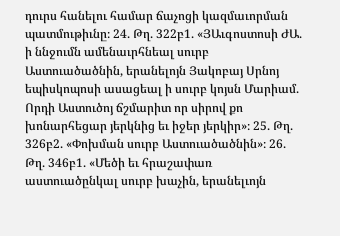դուրս հանելու համար ճաչոցի կազմաւորման պատմութիւնը։ 24. Թղ. 322բ1. «ՅԱւգոստոսի ԺԱ. ի ննջումն ամենաւրհնեալ սուրբ Աստուածածնին, երանելոյն Յակոբայ Սրնոյ եպիսկոպոսի ասացեալ ի սուրբ կոյսն Մարիամ. Որդի Աստուծոյ ճշմարիտ որ սիրով քո խոնարհեցար յերկնից եւ իջեր յերկիր»։ 25. Թղ. 326բ2. «Փոխման սուրբ Աստուածածնին»։ 26. Թղ. 346բ1. «Մեծի եւ հրաշափառ աստուածընկալ սուրբ խաչին, երանելւոյն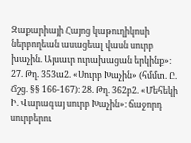Զաքարիայի Հայոց կաթուղիկոսի ներբողեան ասացեալ վասն սուրբ խաչին. Այսաւր ուրախացան երկինք»։ 27. Թղ. 353ա2. «Սուրբ Խաչին» (հմմտ. Ը. Ճշց. §§ 166-167)։ 28. Թղ. 362բ2. «Մեհեկի Ի. Վարագայ սուրբ Խաչին»։ ճաջորդ սուրբերու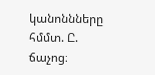կանոննները հմմտ. Ը. ճաչոց։